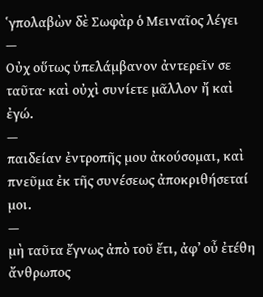῾γπολαβὼν δὲ Σωφὰρ ὁ Μειναῖος λέγει
—
Οὐχ οὕτως ὑπελάμβανον ἀντερεῖν σε ταῦτα· καὶ οὐχὶ συνίετε μᾶλλον ἤ καὶ ἐγώ.
—
παιδείαν ἐντροπῆς μου ἀκούσομαι, καὶ πνεῦμα ἐκ τῆς συνέσεως ἀποκριθήσεταί μοι.
—
μὴ ταῦτα ἔγνως ἀπὸ τοῦ ἔτι, ἀφʼ οὖ ἐτέθη ἄνθρωπος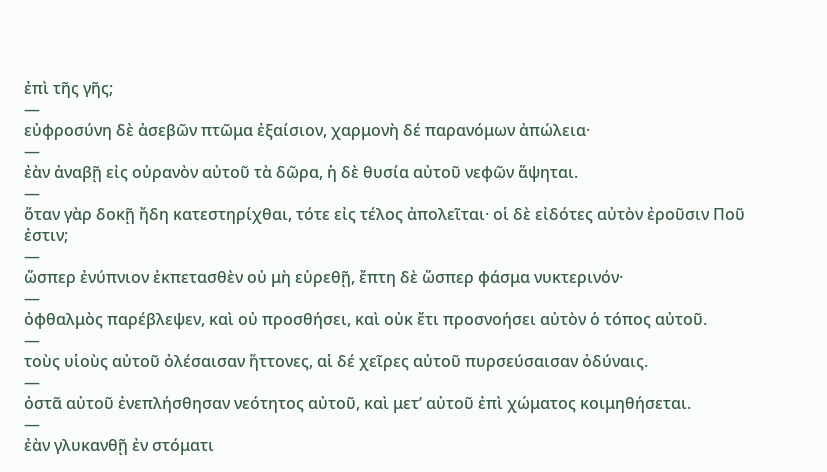ἐπὶ τῆς γῆς;
—
εὐφροσύνη δὲ ἀσεβῶν πτῶμα ἐξαίσιον, χαρμονὴ δέ παρανόμων ἀπώλεια·
—
ἐὰν ἀναβῇ εἰς οὐρανὸν αὐτοῦ τὰ δῶρα, ἡ δὲ θυσία αὐτοῦ νεφῶν ἅψηται.
—
ὅταν γὰρ δοκῇ ἤδη κατεστηρίχθαι, τότε εἰς τέλος ἀπολεῖται· οἱ δὲ εἰδότες αὐτὸν ἐροῦσιν Ποῦ ἐστιν;
—
ὥσπερ ἐνύπνιον ἐκπετασθὲν οὐ μὴ εὑρεθῇ, ἔπτη δὲ ὥσπερ φάσμα νυκτερινόν·
—
ὀφθαλμὸς παρέβλεψεν, καὶ οὐ προσθήσει, καὶ οὐκ ἔτι προσνοήσει αὐτὸν ὁ τόπος αὐτοῦ.
—
τοὺς υἱοὺς αὐτοῦ ὀλέσαισαν ἥττονες, αἱ δέ χεῖρες αὐτοῦ πυρσεύσαισαν ὀδύναις.
—
ὀστᾶ αὐτοῦ ἐνεπλήσθησαν νεότητος αὐτοῦ, καὶ μετʼ αὐτοῦ ἐπὶ χώματος κοιμηθήσεται.
—
ἐὰν γλυκανθῇ ἐν στόματι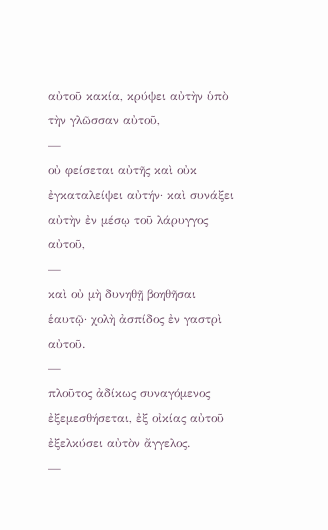αὐτοῦ κακία, κρύψει αὐτὴν ὑπὸ τὴν γλῶσσαν αὐτοῦ,
—
οὐ φείσεται αὐτῆς καὶ οὐκ ἐγκαταλείψει αὐτήν· καὶ συνάξει αὐτὴν ἐν μέσῳ τοῦ λάρυγγος αὐτοῦ,
—
καὶ οὐ μὴ δυνηθῇ βοηθῆσαι ἑαυτῷ· χολὴ ἀσπίδος ἐν γαστρὶ αὐτοῦ.
—
πλοῦτος ἀδίκως συναγόμενος ἐξεμεσθήσεται, ἐξ οἰκίας αὐτοῦ ἐξελκύσει αὐτὸν ἄγγελος.
—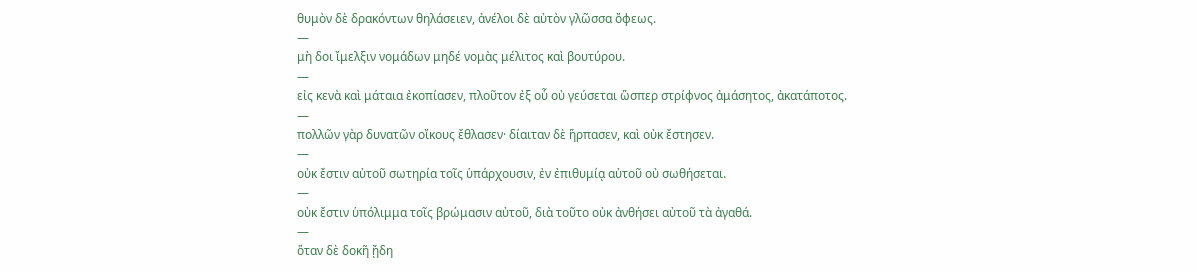θυμὸν δὲ δρακόντων θηλάσειεν, ἀνέλοι δὲ αὐτὸν γλῶσσα ὄφεως.
—
μὴ δοι ἴμελξιν νομάδων μηδέ νομὰς μέλιτος καὶ βουτύρου.
—
εἰς κενὰ καὶ μάταια ἐκοπίασεν, πλοῦτον ἐξ οὗ οὐ γεύσεται ὥσπερ στρίφνος ἀμάσητος, ἀκατάποτος.
—
πολλῶν γὰρ δυνατῶν οἴκους ἔθλασεν· δίαιταν δὲ ἥρπασεν, καὶ οὐκ ἔστησεν.
—
οὐκ ἔστιν αὐτοῦ σωτηρία τοῖς ὑπάρχουσιν, ἐν ἐπιθυμίᾳ αὐτοῦ οὐ σωθήσεται.
—
οὐκ ἔστιν ὑπόλιμμα τοῖς βρώμασιν αὐτοῦ, διὰ τοῦτο οὐκ ἀνθήσει αὐτοῦ τὰ ἀγαθά.
—
ὅταν δὲ δοκῆ ᾔδη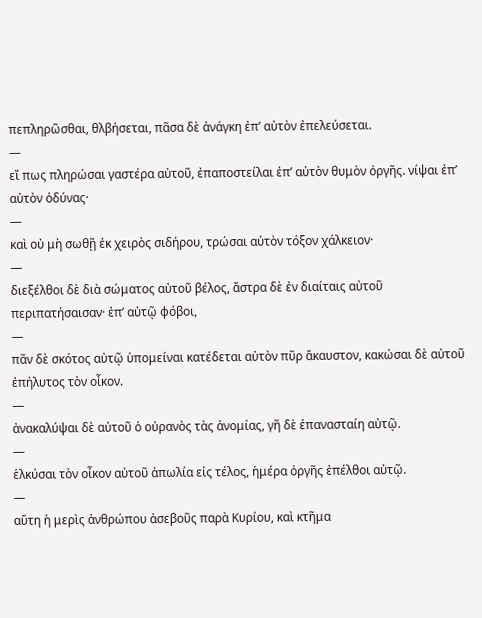πεπληρῶσθαι, θλβήσεται, πᾶσα δὲ ἀνάγκη ἐπʼ αὐτὸν ἐπελεύσεται.
—
εἴ πως πληρώσαι γαστέρα αὐτοῦ, ἐπαποστείλαι ἐπʼ αὐτὸν θυμὸν ὀργῆς. νίψαι ἐπʼ αὐτὸν ὀδύνας·
—
καὶ οὐ μὴ σωθῇ ἐκ χειρὸς σιδήρου, τρώσαι αὐτὸν τόξον χάλκειον·
—
διεξέλθοι δὲ διὰ σώματος αὐτοῦ βέλος, ἄστρα δὲ ἐν διαίταις αὐτοῦ περιπατήσαισαν· ἐπʼ αὐτῷ φόβοι,
—
πᾶν δὲ σκότος αὐτῷ ὑπομείναι κατέδεται αὐτὸν πῦρ ἄκαυστον, κακώσαι δὲ αὐτοῦ ἐπήλυτος τὸν οἶκον.
—
ἀνακαλύψαι δὲ αὐτοῦ ὁ οὐρανὸς τὰς ἀνομίας, γῆ δὲ ἐπανασταίη αὐτῷ.
—
ἑλκύσαι τὸν οἶκον αὐτοῦ ἀπωλία εἰς τέλος, ἡμέρα ὀργῆς ἐπέλθοι αὐτῷ.
—
αὕτη ἡ μερὶς ἀνθρώπου ἀσεβοῦς παρὰ Κυρίου, καὶ κτῆμα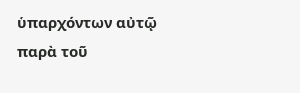ὑπαρχόντων αὐτῷ παρὰ τοῦ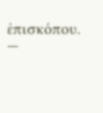ἐπισκόπου.
—